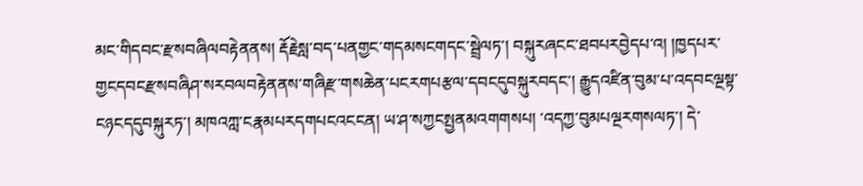མང་གིདབང་རྫསབཞིལབརྟེནནས། རྡོརྗེསླ་བད་པནགྱང་གདམསངགདང་སྦྲེལཏ་། བསྐུརཞངང་ཐབཔརབྱེདཔ་འ། །ཁྱདཔར་གྱངདབངརྫསབཞིཤ་སརབལབརྟེནནས་གཞིརྫ་གསཆེན་པངརགཔརྩལ་དབངདུབསྐུརབདང་། རྒྱུདའཛིན་བུམ་པ་འདབངལྔསྟ་ངཉངདདུབསྐུརཏ་། མཁའཀླ་ངརྣམཔརདགཔངའངངན། ཡ་ཤ་སཀྱངསྤྱནམའགགསཔ། ་འདཀྱ་བུམཔལྔརགསལཏ་། དེ་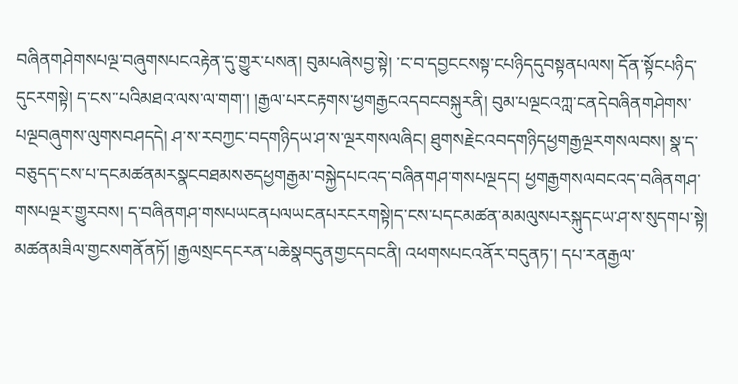བཞིནགཤེགསཔལྔ་བཞུགསཔངའརྟེན་དུ་གྱུར་པསན། བུམཔཞེསབྱ་སྟེ། ་ང་བ་དབྱངངསསྟ་ངཔཉིདདུབསྟནཔལས། དོན་སྟོངཔཉིད་དུངརགསྟེ། ད་ངས་་པའིམཐའ་ལས་ལ་གག་། །རྒྱལ་པརངརྟགས་ཕྱགརྒྱངའདབངབསྐུརནི། བུམ་པལྔངའཀླ་ངནདེབཞིནགཤེགས་པལྔབཞུགས་ལུགསབཤདདེ། ཤ་ས་རབཀྱང་བདགཉིདཡ་ཤ་ས་ལྔརགསལཞིང། ཐུགསརྗེངའབདགཉིདཕྱགརྒྱལྔརགསལབས། སྣ་ད་བཅུདད་ངས་པ་དངམཚནམརསྣངབཐམསཅདཕྱགརྒྱམ་བསྐྱེདཔངའད་བཞིནགཤ་གསཔལྔདང། ཕྱགརྒྱགསལབངའད་བཞིནགཤ་གསཔལྔར་གྱུརབས། ད་བཞིནགཤ་གསཔཡངནཔལཡངནཔརངརགསྟེ།ད་ངས་པདངམཚན་མམལུསཔརསྐུདངཡ་ཤ་ས་སུདགཔ་སྟེ། མཚནམཟིལ་གྱངསགནོནཏོ། །རྒྱལསྲངདངརན་པཆེསྣབདུནགྱངདབངནི། འཕགསཔངའནོར་བདུནཏ་། དཔ་རནརྒྱལ་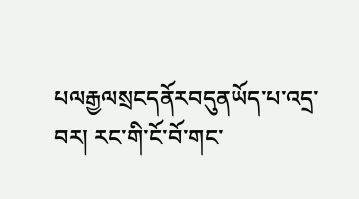པལརྒྱལསྲངདནོརབདུནཡོད་པ་འདྲ་བར། རང་གི་ངོ་བོ་གང་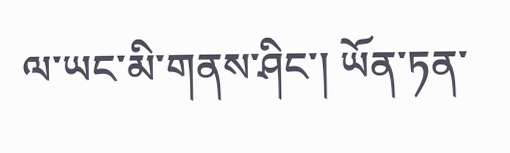ལ་ཡང་མི་གནས་ཤིང་། ཡོན་ཏན་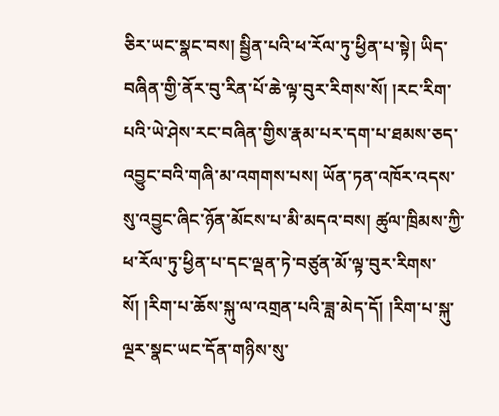ཅིར་ཡང་སྣང་བས། སྦྱིན་པའི་ཕ་རོལ་ཏུ་ཕྱིན་པ་སྟེ། ཡིད་བཞིན་གྱི་ནོར་བུ་རིན་པོ་ཆེ་ལྟ་བུར་རིགས་སོ། །རང་རིག་པའི་ཡེ་ཤེས་རང་བཞིན་གྱིས་རྣམ་པར་དག་པ་ཐམས་ཅད་འབྱུང་བའི་གཞི་མ་འགགས་པས། ཡོན་ཏན་འཁོར་འདས་སུ་འབྱུང་ཞིང་ཉོན་མོངས་པ་མི་མདའ་བས། ཚུལ་ཁྲིམས་ཀྱི་ཕ་རོལ་ཏུ་ཕྱིན་པ་དང་ལྡན་ཏེ་བཙུན་མོ་ལྟ་བུར་རིགས་སོ། །རིག་པ་ཆོས་སྐུ་ལ་འགྲན་པའི་ཟླ་མེད་དོ། །རིག་པ་སྐུ་ལྔར་སྣང་ཡང་དོན་གཉིས་སུ་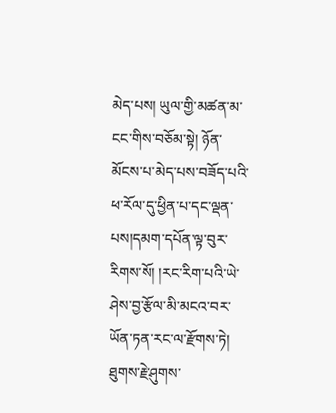མེད་པས། ཡུལ་གྱི་མཚན་མ་ངང་གིས་བཅོམ་སྟེ། ཉོན་མོངས་པ་མེད་པས་བཟོད་པའི་ཕ་རོལ་དུ་ཕྱིན་པ་དང་ལྡན་པས།དམག་དཔོན་ལྟ་བུར་རིགས་སོ། །རང་རིག་པའི་ཡེ་ཤེས་བྱ་རྩོལ་མི་མངའ་བར་ཡོན་ཏན་རང་ལ་རྫོགས་ཏེ། ཐུགས་རྗེ་ཤུགས་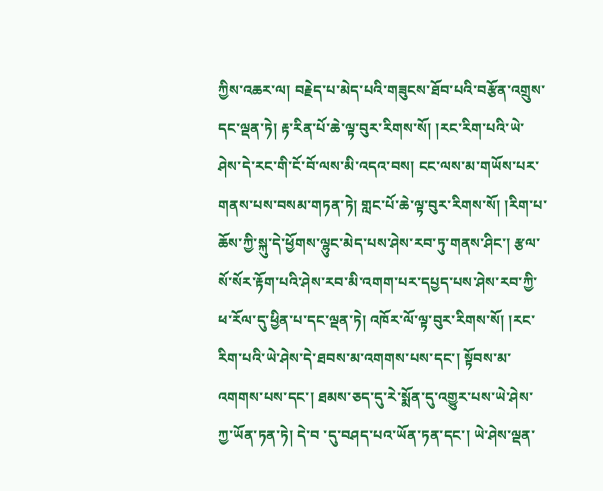ཀྱིས་འཆར་ལ། བརྗེད་པ་མེད་པའི་གཟུངས་ཐོབ་པའི་བརྩོན་འགྲུས་དང་ལྡན་ཏེ། རྟ་རིན་པོ་ཆེ་ལྟ་བུར་རིགས་སོ། །རང་རིག་པའི་ཡེ་ཤེས་དེ་རང་གི་ངོ་བོ་ལས་མི་འདའ་བས། ངང་ལས་མ་གཡོས་པར་གནས་པས་བསམ་གཏན་ཏེ། གླང་པོ་ཆེ་ལྟ་བུར་རིགས་སོ། །རིག་པ་ཆོས་ཀྱི་སྐུ་དེ་ཕྱོགས་ལྷུང་མེད་པས་ཤེས་རབ་ཏུ་གནས་ཤིང་། རྩལ་སོ་སོར་རྟོག་པའི་ཤེས་རབ་མི་འགག་པར་དཔྱད་པས་ཤེས་རབ་ཀྱི་ཕ་རོལ་དུ་ཕྱིན་པ་དང་ལྡན་ཏེ། འཁོར་ལོ་ལྟ་བུར་རིགས་སོ། །རང་རིག་པའི་ཡེ་ཤེས་དེ་ཐབས་མ་འགགས་པས་དང་། སྟོབས་མ་འགགས་པས་དང་། ཐམས་ཅད་དུ་རེ་སྨོན་དུ་འགྱུར་པས་ཡེ་ཤེས་ཀྱ་ཡོན་ཏན་ཏེ། དེ་བ ་དུ་བཤད་པའ་ཡོན་ཏན་དང་། ཡེ་ཤེས་ལྡན་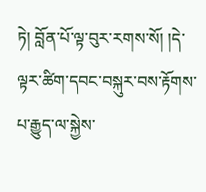ཏེ། བློན་པོ་ལྟ་བུར་རགས་སོ། །དེ་ལྟར་ཚིག་དབང་བསྐུར་བས་རྟོགས་པ་རྒྱུད་ལ་སྐྱེས་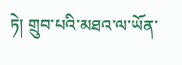ཏེ། གྲུབ་པའི་མཐའ་ལ་ཡོན་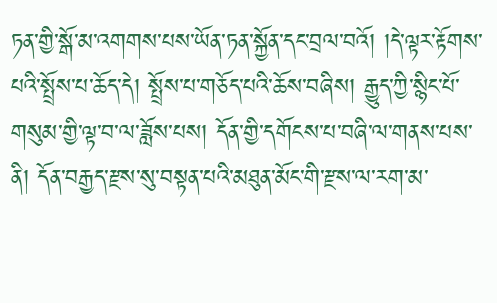ཏན་གྱི་སྒོ་མ་འགགས་པས་ཡོན་ཏན་སྐྱོན་དང་བྲལ་བའོ། །དེ་ལྟར་རྟོགས་པའི་སྤྲོས་པ་ཆོད་དེ། སྤྲོས་པ་གཅོད་པའི་ཆོས་བཞིས། རྒྱུད་ཀྱི་སྙིང་པོ་གསུམ་གྱི་ལྟ་བ་ལ་ཟློས་པས། དོན་གྱི་དགོངས་པ་བཞི་ལ་གནས་པས་ནི། དོན་བརྒྱད་རྫས་སུ་བསྟན་པའི་མཐུན་མོང་གི་རྫས་ལ་རག་མ་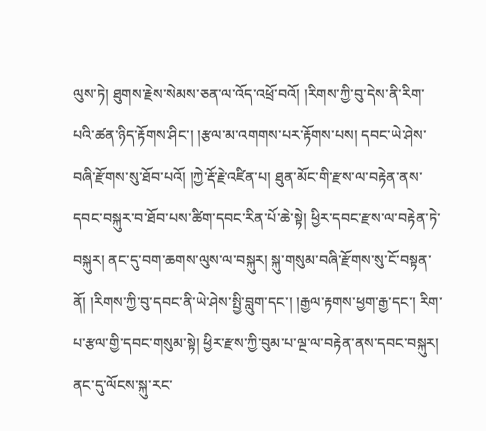ལུས་ཏེ། ཐུགས་རྗེས་སེམས་ཅན་ལ་འོད་འཕྲོ་བའོ། །རིགས་ཀྱི་བུ་དེས་ནི་རིག་པའི་ཚན་ཉིད་རྟོགས་ཤིང་། །རྩལ་མ་འགགས་པར་རྟོགས་པས། དབང་ཡེ་ཤེས་བཞི་རྫོགས་སུ་ཐོབ་པའོ། །ཀྱེ་རྡོ་རྗེ་འཛིན་པ། ཐུན་མོང་གི་རྫས་ལ་བརྟེན་ནས་དབང་བསྐུར་བ་ཐོབ་པས་ཚིག་དབང་རིན་པོ་ཆེ་སྟེ། ཕྱིར་དབང་རྫས་ལ་བརྟེན་ཏེ་བསྐུར། ནང་དུ་བག་ཆགས་ལུས་ལ་བསྐུར། སྐུ་གསུམ་བཞི་རྫོགས་སུ་ངོ་བསྟན་ནོ། །རིགས་ཀྱི་བུ་དབང་ནི་ཡེ་ཤེས་སྤྱི་བླུག་དང་། །རྒྱལ་རྟགས་ཕྱག་རྒྱ་དང་། རིག་པ་རྩལ་གྱི་དབང་གསུམ་སྟེ། ཕྱིར་རྫས་ཀྱི་བུམ་པ་ལྔ་ལ་བརྟེན་ནས་དབང་བསྐུར། ནང་དུ་ལོངས་སྐུ་རང་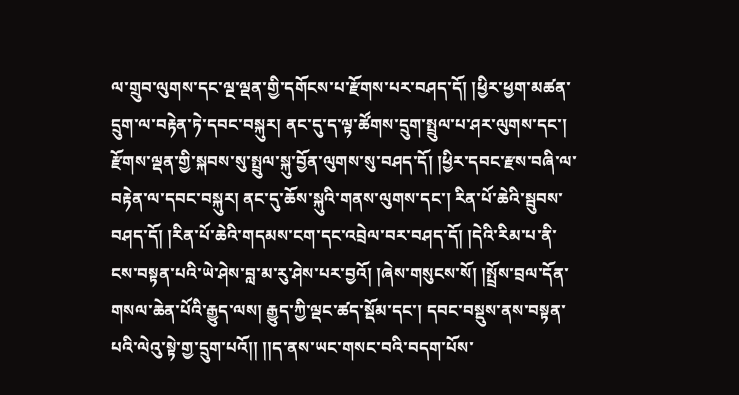ལ་གྲུབ་ལུགས་དང་ལྔ་ལྡན་གྱི་དགོངས་པ་རྫོགས་པར་བཤད་དོ། །ཕྱིར་ཕྱག་མཚན་དྲུག་ལ་བརྟེན་ཏེ་དབང་བསྐུར། ནང་དུ་ད་ལྟ་ཚོགས་དྲུག་སྤྲུལ་པ་ཤར་ལུགས་དང་། རྫོགས་ལྡན་གྱི་སྐབས་སུ་སྤྲུལ་སྐུ་བྱོན་ལུགས་སུ་བཤད་དོ། །ཕྱིར་དབང་རྫས་བཞི་ལ་བརྟེན་ལ་དབང་བསྐུར། ནང་དུ་ཆོས་སྐུའི་གནས་ལུགས་དང་། རིན་པོ་ཆེའི་སྦུབས་བཤད་དོ། །རིན་པོ་ཆེའི་གདམས་ངག་དང་འབྲེལ་བར་བཤད་དོ། །དེའི་རིམ་པ་ནི་ངས་བསྟན་པའི་ཡེ་ཤེས་བླ་མ་རུ་ཤེས་པར་བྱའོ། །ཞེས་གསུངས་སོ། །སྤྲོས་བྲལ་དོན་གསལ་ཆེན་པོའི་རྒྱུད་ལས། རྒྱུད་ཀྱི་ལྡང་ཚད་སྡོམ་དང་། དབང་བསྡུས་ནས་བསྟན་པའི་ལེའུ་སྟེ་གྱ་དྲུག་པའོ།། །།ད་ནས་ཡང་གསང་བའི་བདག་པོས་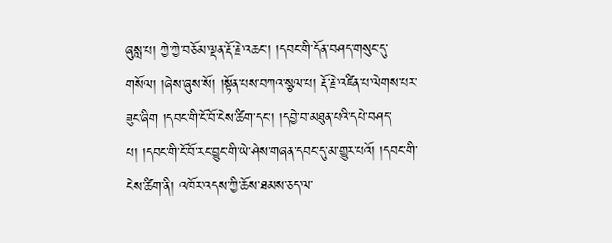ཞུསླ་པ། ཀྱེ་ཀྱེ་བཅོམ་ལྡན་རྡོ་རྗེ་འཆང་། །དབང་གི་དོན་བཤད་གསུང་དུ་གསོལ། །ཞེས་ཞུས་སོ། །སྟོན་པས་བཀའ་སྩལ་པ། རྡོ་རྗེ་འཛིན་པ་ལེགས་པར་ཟུང་ཞིག །དབང་གི་ངོ་བོ་ངེས་ཚིག་དང་། །དབྱེ་བ་མཐུན་པའི་དཔེ་བཤད་པ། །དབང་གི་ངོ་བོ་རང་བྱུང་གི་ཡེ་ཤེས་གཞན་དབང་དུ་མ་གྱུར་པའོ། །དབང་གི་ངེས་ཚིག་ནི། འཁོར་འདས་ཀྱི་ཆོས་ཐམས་ཅད་ལ་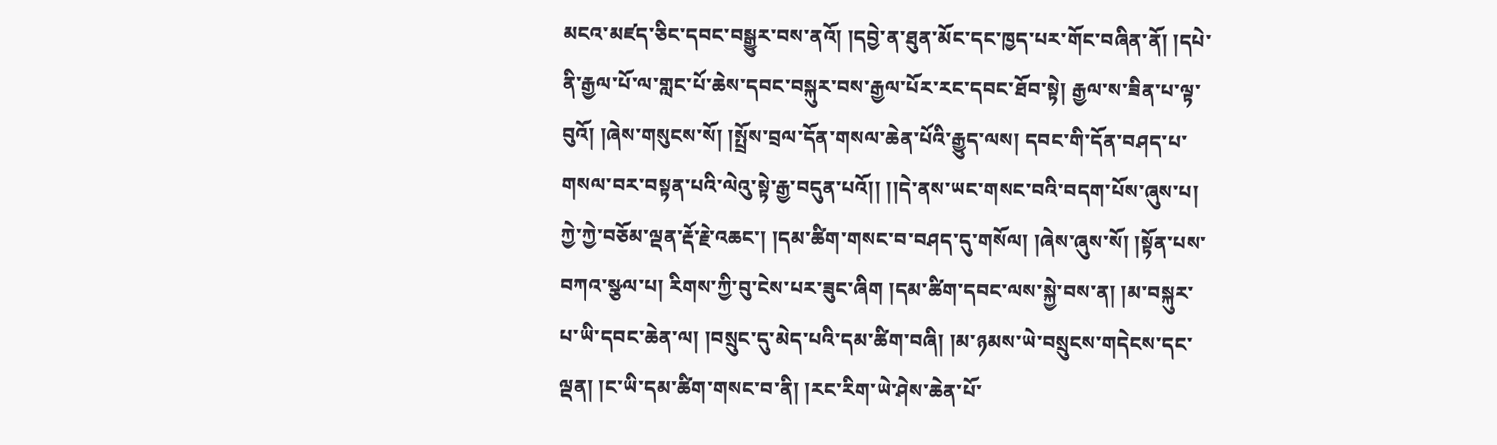མངའ་མཛད་ཅིང་དབང་བསྒྱུར་བས་ནའོ། །དབྱེ་ན་ཐུན་མོང་དང་ཁྱད་པར་གོང་བཞིན་ནོ། །དཔེ་ནི་རྒྱལ་པོ་ལ་གླང་པོ་ཆེས་དབང་བསྐུར་བས་རྒྱལ་པོར་རང་དབང་ཐོབ་སྟེ། རྒྱལ་ས་ཟིན་པ་ལྟ་བུའོ། །ཞེས་གསུངས་སོ། །སྤྲོས་བྲལ་དོན་གསལ་ཆེན་པོའི་རྒྱུད་ལས། དབང་གི་དོན་བཤད་པ་གསལ་བར་བསྟན་པའི་ལེའུ་སྟེ་རྒྱ་བདུན་པའོ།། །།དེ་ནས་ཡང་གསང་བའི་བདག་པོས་ཞུས་པ། ཀྱེ་ཀྱེ་བཅོམ་ལྡན་རྡོ་རྗེ་འཆང་། །དམ་ཚིག་གསང་བ་བཤད་དུ་གསོལ། །ཞེས་ཞུས་སོ། །སྟོན་པས་བཀའ་སྩལ་པ། རིགས་ཀྱི་བུ་ངེས་པར་ཟུང་ཞིག །དམ་ཚིག་དབང་ལས་སྐྱེ་བས་ན། །མ་བསྐུར་པ་ཡི་དབང་ཆེན་ལ། །བསྲུང་དུ་མེད་པའི་དམ་ཚིག་བཞི། །མ་ཉམས་ཡེ་བསྲུངས་གདེངས་དང་ལྡན། །ང་ཡི་དམ་ཚིག་གསང་བ་ནི། །རང་རིག་ཡེ་ཤེས་ཆེན་པོ་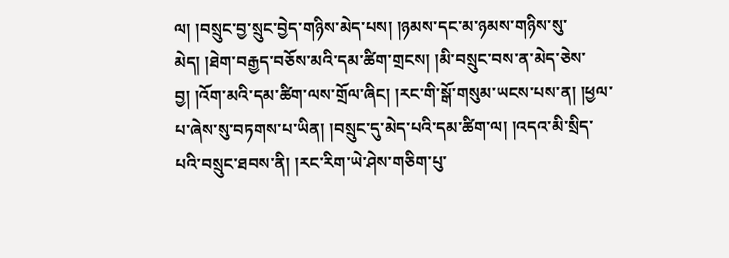ལ། །བསྲུང་བྱ་སྲུང་བྱེད་གཉིས་མེད་པས། །ཉམས་དང་མ་ཉམས་གཉིས་སུ་མེད། །ཐེག་བརྒྱད་བཅོས་མའི་དམ་ཚིག་གྲངས། །མི་བསྲུང་བས་ན་མེད་ཅེས་བྱ། །འོག་མའི་དམ་ཚིག་ལས་གྲོལ་ཞིང། །རང་གི་སྒོ་གསུམ་ཡངས་པས་ན། །ཕྱལ་པ་ཞེས་སུ་བཏགས་པ་ཡིན། །བསྲུང་དུ་མེད་པའི་དམ་ཚིག་ལ། །འདའ་མི་སྲིད་པའི་བསྲུང་ཐབས་ནི། །རང་རིག་ཡེ་ཤེས་གཅིག་པུ་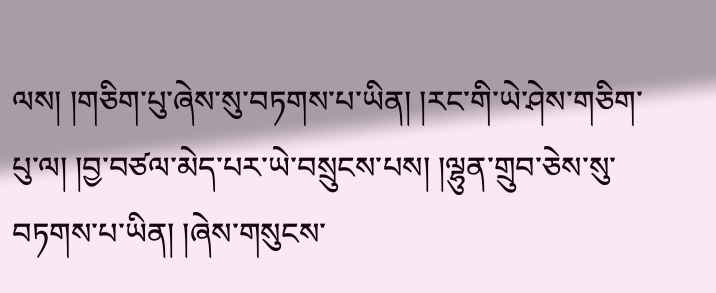ལས། །གཅིག་པུ་ཞེས་སུ་བཏགས་པ་ཡིན། །རང་གི་ཡེ་ཤེས་གཅིག་པུ་ལ། །བྱ་བཙལ་མེད་པར་ཡེ་བསྲུངས་པས། །ལྷུན་གྲུབ་ཅེས་སུ་བཏགས་པ་ཡིན། །ཞེས་གསུངས་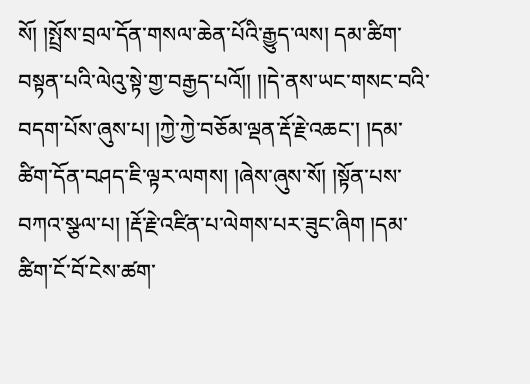སོ། །སྤྲོས་བྲལ་དོན་གསལ་ཆེན་པོའི་རྒྱུད་ལས། དམ་ཚིག་བསྟན་པའི་ལེའུ་སྟེ་གྱ་བརྒྱད་པའོ།། །།དེ་ནས་ཡང་གསང་བའི་བདག་པོས་ཞུས་པ། །ཀྱེ་ཀྱེ་བཅོམ་ལྡན་རྡོ་རྗེ་འཆང་། །དམ་ཚིག་དོན་བཤད་ཇི་ལྟར་ལགས། །ཞེས་ཞུས་སོ། །སྟོན་པས་བཀའ་སྩལ་པ། །རྡོ་རྗེ་འཛིན་པ་ལེགས་པར་ཟུང་ཞིག །དམ་ཚིག་ངོ་བོ་ངེས་ཚག་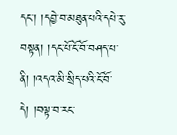དང་། །དབྱེ་བ་མཐུན་པའི་དཔེ་རུ་བསྟན། །དང་པོ་ངོ་བོ་བཤད་པ་ནི། །འདའ་མི་སྲིད་པའི་ངོ་བོ་དེ། །བལྟ་བ་རང་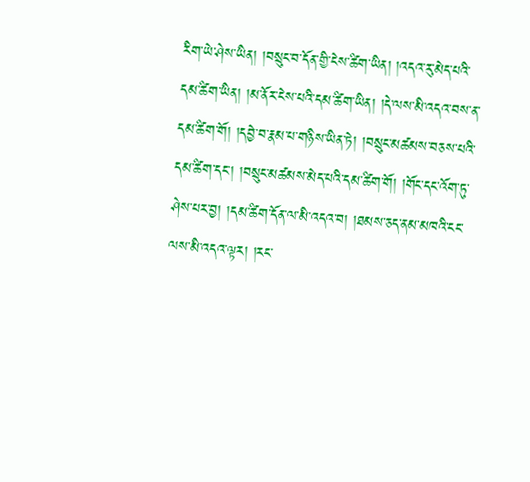རིག་ཡེ་ཤེས་ཡིན། །བསྲུང་བ་དོན་གྱི་ངེས་ཚིག་ཡིན། །འདའ་རུ་མེད་པའི་དམ་ཚིག་ཡིན། །མ་ནོར་ངེས་པའི་དམ་ཚིག་ཡིན། །དེ་ལས་མི་འདའ་བས་ན་དམ་ཚིག་གོ། །དབྱེ་བ་རྣམ་པ་གཉིས་ཡིན་ཏེ། །བསྲུང་མཚམས་བཅས་པའི་དམ་ཚིག་དང་། །བསྲུང་མཚམས་མེད་པའི་དམ་ཚིག་གོ། །གོང་དང་འོག་ཏུ་ཤེས་པར་བྱ། །དམ་ཚིག་དོན་ལ་མི་འདའ་བ། །ཐམས་ཅད་ནམ་མཁའི་ངང་ལས་མི་འདའ་ལྟར། །རང་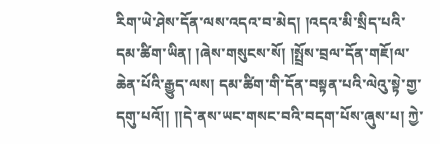རིག་ཡེ་ཤེས་དོན་ལས་འདའ་བ་མེད། །འདའ་མི་སྲིད་པའི་དམ་ཚིག་ཡིན། །ཞེས་གསུངས་སོ། །སྤྲོས་བྲལ་དོན་གཇོ།ལ་ཆེན་པོའི་རྒྱུད་ལས། དམ་ཚིག་གི་དོན་བསྟན་པའི་ལེའུ་སྟེ་གྱ་དགུ་པའོ།། །།དེ་ནས་ཡང་གསང་བའི་བདག་པོས་ཞུས་པ། ཀྱེ་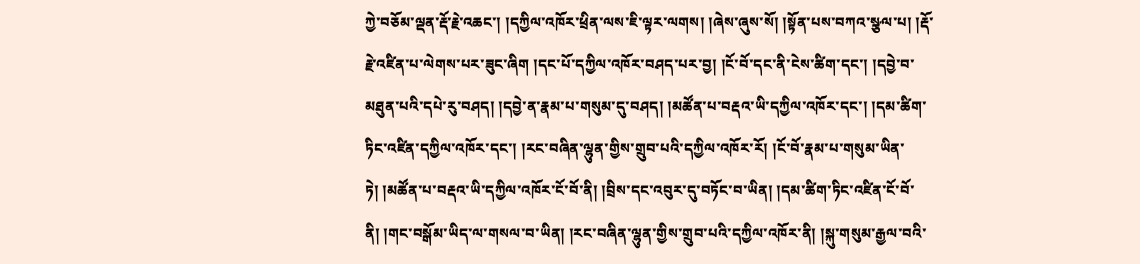ཀྱེ་བཅོམ་ལྡན་རྡོ་རྗེ་འཆང་། །དཀྱིལ་འཁོར་ཕྲིན་ལས་ཇི་ལྟར་ལགས། །ཞེས་ཞུས་སོ། །སྟོན་པས་བཀའ་སྩལ་པ། །རྡོ་རྗེ་འཛིན་པ་ལེགས་པར་ཟུང་ཞིག །དང་པོ་དཀྱིལ་འཁོར་བཤད་པར་བྱ། །ངོ་བོ་དང་ནི་ངེས་ཚིག་དང་། །དབྱེ་བ་མཐུན་པའི་དཔེ་རུ་བཤད། །དབྱེ་ན་རྣམ་པ་གསུམ་དུ་བཤད། །མཚོན་པ་བརྡའ་ཡི་དཀྱིལ་འཁོར་དང་། །དམ་ཚིག་ཏིང་འཛིན་དཀྱིལ་འཁོར་དང་། །རང་བཞིན་ལྷུན་གྱིས་གྲུབ་པའི་དཀྱིལ་འཁོར་རོ། །ངོ་བོ་རྣམ་པ་གསུམ་ཡིན་ཏེ། །མཚོན་པ་བརྡའ་ཡི་དཀྱིལ་འཁོར་ངོ་བོ་ནི། །བྲིས་དང་འབུར་དུ་བཏོང་བ་ཡིན། །དམ་ཚིག་ཏིང་འཛིན་ངོ་བོ་ནི། །གང་བསྒོམ་ཡིད་ལ་གསལ་བ་ཡིན། །རང་བཞིན་ལྷུན་གྱིས་གྲུབ་པའི་དཀྱིལ་འཁོར་ནི། །སྐུ་གསུམ་རྒྱལ་བའི་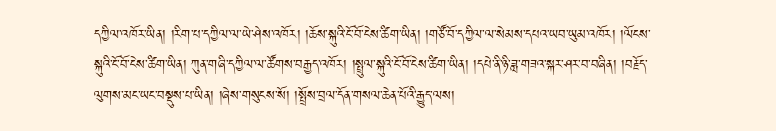དཀྱིལ་འཁོར་ཡིན། །རིག་པ་དཀྱིལ་ལ་ཡེ་ཤེས་འཁོར། །ཆོས་སྐུའི་ངོ་བོ་ངེས་ཚིག་ཡིན། །གཙོ་བོ་དཀྱིལ་ལ་སེམས་དཔའ་ཡབ་ཡུམ་འཁོར། །ལོངས་སྐུའི་ངོ་བོ་ངེས་ཚིག་ཡིན། ཀུན་གཞི་དཀྱིལ་ལ་ཚོགས་བརྒྱད་འཁོར། །སྤྲུལ་སྐུའི་ངོ་བོ་ངེས་ཚིག་ཡིན། །དཔེ་ནི་ཉི་ཟླ་གཟའ་སྐར་ཤར་བ་བཞིན། །བརྗོད་ལུགས་མང་ཡང་བསྡུས་པ་ཡིན། །ཞེས་གསུངས་སོ། །སྤྲོས་བྲལ་དོན་གསལ་ཆེན་པོའི་རྒྱུད་ལས།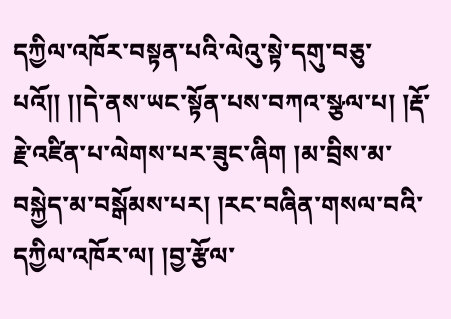དཀྱིལ་འཁོར་བསྟན་པའི་ལེའུ་སྟེ་དགུ་བཅུ་པའོ།། །།དེ་ནས་ཡང་སྟོན་པས་བཀའ་སྩལ་པ། །རྡོ་རྗེ་འཛིན་པ་ལེགས་པར་ཟུང་ཞིག །མ་བྲིས་མ་བསྐྱེད་མ་བསྒོམས་པར། །རང་བཞིན་གསལ་བའི་དཀྱིལ་འཁོར་ལ། །བྱ་རྩོལ་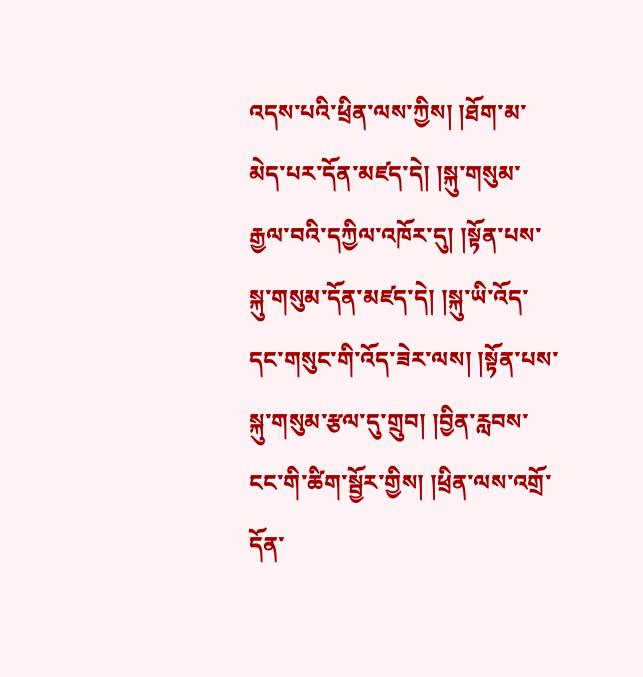འདས་པའི་ཕྲིན་ལས་ཀྱིས། །ཐོག་མ་མེད་པར་དོན་མཛད་དེ། །སྐུ་གསུམ་རྒྱལ་བའི་དཀྱིལ་འཁོར་དུ། །སྟོན་པས་སྐུ་གསུམ་དོན་མཛད་དེ། །སྐུ་ཡི་འོད་དང་གསུང་གི་འོད་ཟེར་ལས། །སྟོན་པས་སྐུ་གསུམ་རྩལ་དུ་གྲུབ། །བྱིན་རླབས་ངང་གི་ཚིག་སྦྱོར་གྱིས། །ཕྲིན་ལས་འགྲོ་དོན་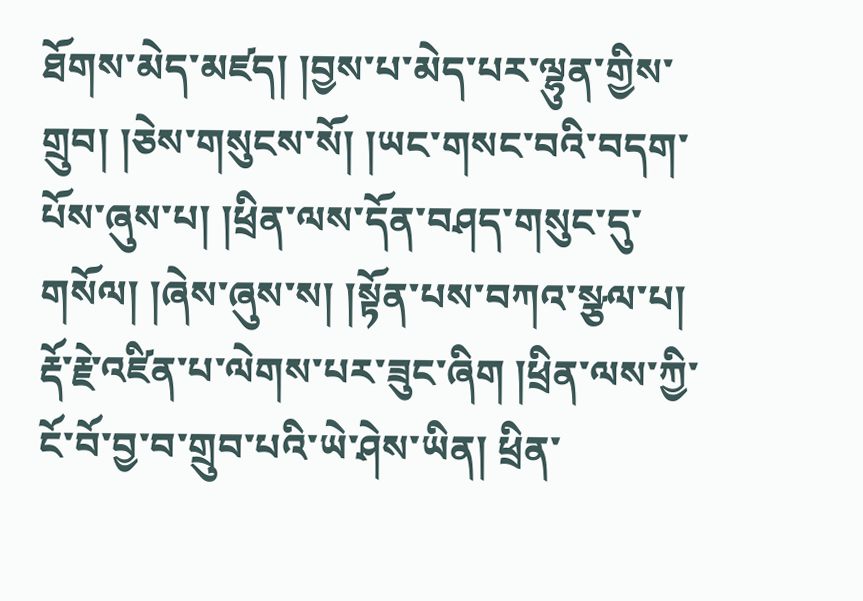ཐོགས་མེད་མཛད། །བྱས་པ་མེད་པར་ལྷུན་གྱིས་གྲུབ། །ཅེས་གསུངས་སོ། །ཡང་གསང་བའི་བདག་པོས་ཞུས་པ། །ཕྲིན་ལས་དོན་བཤད་གསུང་དུ་གསོལ། །ཞེས་ཞུས་ས། །སྟོན་པས་བཀའ་སྩལ་པ། རྡོ་རྗེ་འཛིན་པ་ལེགས་པར་ཟུང་ཞིག །ཕྲིན་ལས་ཀྱི་ངོ་བོ་བྱ་བ་གྲུབ་པའི་ཡེ་ཤེས་ཡིན། ཕྲིན་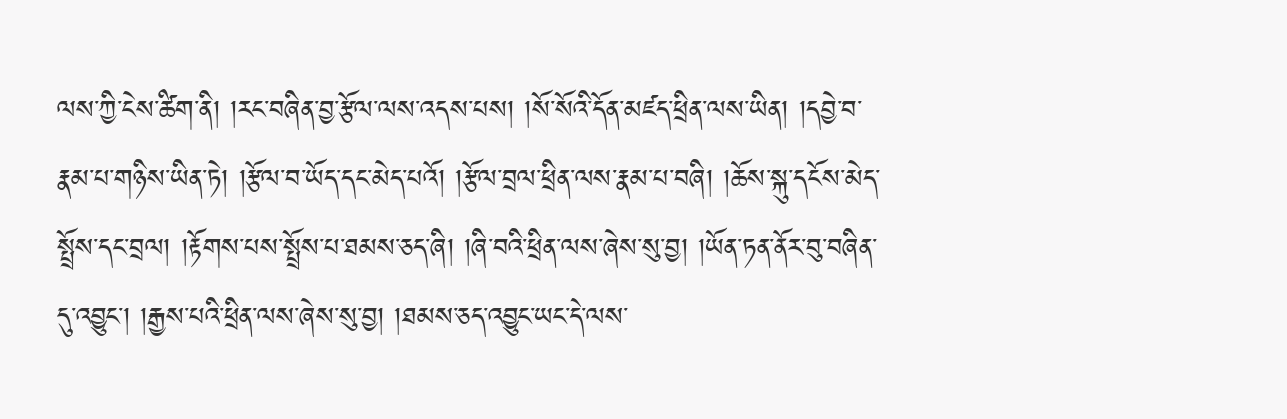ལས་ཀྱི་ངེས་ཚིག་ནི། །རང་བཞིན་བྱ་རྩོལ་ལས་འདས་པས། །སོ་སོའི་དོན་མཛད་ཕྲིན་ལས་ཡིན། །དབྱེ་བ་རྣམ་པ་གཉིས་ཡིན་ཏེ། །རྩོལ་བ་ཡོད་དང་མེད་པའོ། །རྩོལ་བྲལ་ཕྲིན་ལས་རྣམ་པ་བཞི། །ཆོས་སྐུ་དངོས་མེད་སྤྲོས་དང་བྲལ། །རྟོགས་པས་སྤྲོས་པ་ཐམས་ཅད་ཞི། །ཞི་བའི་ཕྲིན་ལས་ཞེས་སུ་བྱ། །ཡོན་ཏན་ནོར་བུ་བཞིན་དུ་འབྱུང་། །རྒྱས་པའི་ཕྲིན་ལས་ཞེས་སུ་བྱ། །ཐམས་ཅད་འབྱུང་ཡང་དེ་ལས་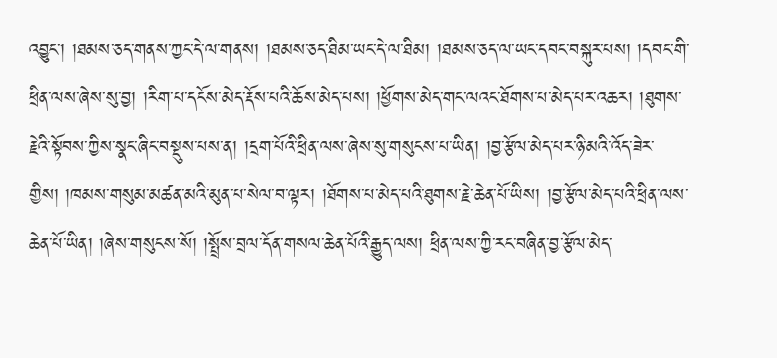འབྱུང་། །ཐམས་ཅད་གནས་ཀྱང་དེ་ལ་གནས། །ཐམས་ཅད་ཐིམ་ཡང་དེ་ལ་ཐིམ། །ཐམས་ཅད་ལ་ཡང་དབང་བསྐུར་པས། །དབང་གི་ཕྲིན་ལས་ཞེས་སུ་བྱ། །རིག་པ་དངོས་མེད་རྡོས་པའི་ཆོས་མེད་པས། །ཕྱོགས་མེད་གང་ལའང་ཐོགས་པ་མེད་པར་འཆར། །ཐུགས་རྗེའི་སྟོབས་ཀྱིས་སྣང་ཞིང་བསྡུས་པས་ན། །དྲག་པོའི་ཕྲིན་ལས་ཞེས་སུ་གསུངས་པ་ཡིན། །བྱ་རྩོལ་མེད་པར་ཉི་མའི་འོད་ཟེར་གྱིས། །ཁམས་གསུམ་མཚན་མའི་མུན་པ་སེལ་བ་ལྟར། །ཐོགས་པ་མེད་པའི་ཐུགས་རྗེ་ཆེན་པོ་ཡིས། །བྱ་རྩོལ་མེད་པའི་ཕྲིན་ལས་ཆེན་པོ་ཡིན། །ཞེས་གསུངས་སོ། །སྤྲོས་བྲལ་དོན་གསལ་ཆེན་པོའི་རྒྱུད་ལས། ཕྲིན་ལས་ཀྱི་རང་བཞིན་བྱ་རྩོལ་མེད་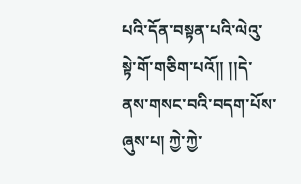པའི་དོན་བསྟན་པའི་ལེའུ་སྟེ་གོ་གཅིག་པའོ།། །།དེ་ནས་གསང་བའི་བདག་པོས་ཞུས་པ། ཀྱེ་ཀྱེ་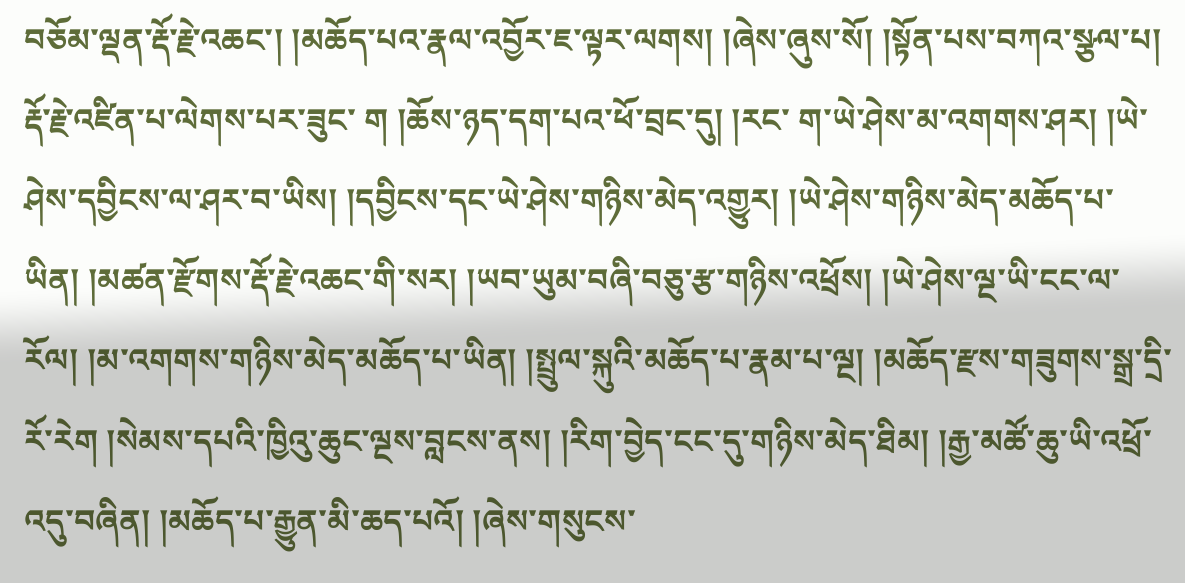བཅོམ་ལྡན་རྡོ་རྗེ་འཆང་། །མཆོད་པའ་རྣལ་འབྱོར་ཇ་ལྟར་ལགས། །ཞེས་ཞུས་སོ། །སྟོན་པས་བཀའ་སྩལ་པ། རྡོ་རྗེ་འཛིན་པ་ལེགས་པར་ཟུང་ ག །ཆོས་ཉད་དག་པའ་ཕོ་བྲང་དུ། །རང་ ག་ཡེ་ཤེས་མ་འགགས་ཤར། །ཡེ་ཤེས་དབྱིངས་ལ་ཤར་བ་ཡིས། །དབྱིངས་དང་ཡེ་ཤེས་གཉིས་མེད་འགྱུར། །ཡེ་ཤེས་གཉིས་མེད་མཆོད་པ་ཡིན། །མཚན་རྫོགས་རྡོ་རྗེ་འཆང་གི་སར། །ཡབ་ཡུམ་བཞི་བཅུ་རྩ་གཉིས་འཕྲོས། །ཡེ་ཤེས་ལྔ་ཡི་ངང་ལ་རོལ། །མ་འགགས་གཉིས་མེད་མཆོད་པ་ཡིན། །སྤྲུལ་སྐུའི་མཆོད་པ་རྣམ་པ་ལྔ། །མཆོད་རྫས་གཟུགས་སྒྲ་དྲི་རོ་རེག །སེམས་དཔའི་ཁྱིའུ་ཆུང་ལྔས་བླངས་ནས། །རིག་བྱེད་ངང་དུ་གཉིས་མེད་ཐིམ། །རྒྱ་མཚོ་ཆུ་ཡི་འཕྲོ་འདུ་བཞིན། །མཆོད་པ་རྒྱུན་མི་ཆད་པའོ། །ཞེས་གསུངས་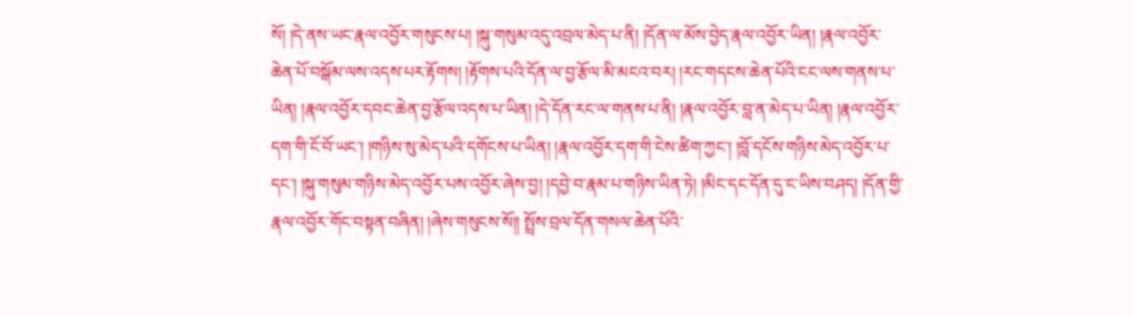སོ། །དེ་ནས་ཡང་རྣལ་འབྱོར་གསུངས་པ། །སྐུ་གསུམ་འདུ་འབྲལ་མེད་པ་ནི། །དོན་ལ་མོས་བྱེད་རྣལ་འབྱོར་ཡིན། །རྣལ་འབྱོར་ཆེན་པོ་བསྒོམ་ལས་འདས་པར་རྟོགས། །རྟོགས་པའི་དོན་ལ་བྱ་རྩོལ་མི་མངའ་བར། །རང་གདངས་ཆེན་པོའི་ངང་ལས་གནས་པ་ཡིན། །རྣལ་འབྱོར་དབང་ཆེན་བྱ་རྩོལ་འདས་པ་ཡིན། །དེ་དོན་རང་ལ་གནས་པ་ནི། །རྣལ་འབྱོར་བླ་ན་མེད་པ་ཡིན། །རྣལ་འབྱོར་དག་གི་ངོ་བོ་ཡང་། །གཉིས་སུ་མེད་པའི་དགོངས་པ་ཡིན། །རྣལ་འབྱོར་དག་གི་ངེས་ཚིག་ཀྱང་། །བློ་དངོས་གཉིས་མེད་འབྱོར་པ་དང་། །སྐུ་གསུམ་གཉིས་མེད་འབྱོར་པས་འབྱོར་ཞེས་བྱ། །དབྱེ་བ་རྣམ་པ་གཉིས་ཡིན་ཏེ། །མིང་དང་དོན་དུ་ང་ཡིས་བཤད། །དོན་གྱི་རྣལ་འབྱོར་གོང་བསྟན་བཞིན། །ཞེས་གསུངས་སོ།། སྤྲོས་བྲལ་དོན་གསལ་ཆེན་པོའི་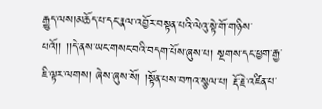རྒྱུད་ལས།མཆོད་པ་དང་རྣལ་འབྱོར་བསྟན་པའི་ལེའུ་སྟེ་གོ་གཉིས་པའོ།། །།དེ་ནས་ཡང་གསང་བའི་བདག་པོས་ཞུས་པ། སྔགས་དང་ཕྱག་རྒྱ་ཇི་ལྟར་ལགས། ཞེས་ཞུས་སོ། །སྟོན་པས་བཀའ་སྩལ་པ། རྡོ་རྗེ་འཛིན་པ་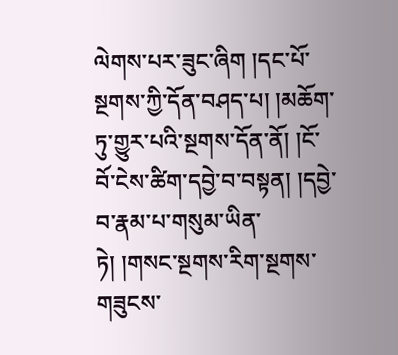ལེགས་པར་ཟུང་ཞིག །དང་པོ་སྔགས་ཀྱི་དོན་བཤད་པ། །མཆོག་ཏུ་གྱུར་པའི་སྔགས་དོན་ནོ། །ངོ་བོ་ངེས་ཚིག་དབྱེ་བ་བསྟན། །དབྱེ་བ་རྣམ་པ་གསུམ་ཡིན་ཏེ། །གསང་སྔགས་རིག་སྔགས་གཟུངས་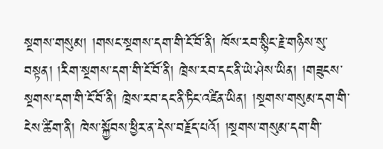སྔགས་གསུམ། །གསང་སྔགས་དག་གི་ངོ་བོ་ནི། ཁོས་རབ་སྙིང་རྗེ་གཉིས་སུ་བསྟན། །རིག་སྔགས་དག་གི་ངོ་བོ་ནི། ཁྲེས་རབ་དང་ནི་ཡེ་ཤེས་ཡིན། །གཟུངས་སྔགས་དག་གི་ངོ་བོ་ནི། ཁྲེས་རབ་དང་ནི་ཏིང་འཛིན་ཡིན། །སྔགས་གསུམ་དག་གི་ངེས་ཚིག་ནི། ཁེས་སྐྱོབས་ཕྱིར་ན་དེས་བརྗོད་པའོ། །སྔགས་གསུམ་དག་གི་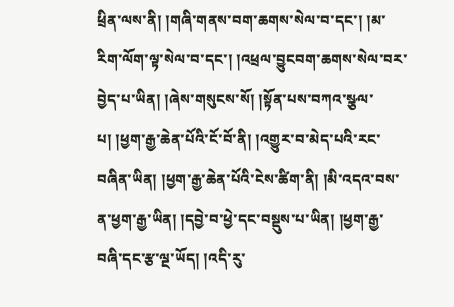ཕྲིན་ལས་ནི། །གཞི་གནས་བག་ཆགས་སེལ་བ་དང་། །མ་རིག་ལོག་ལྟ་སེལ་བ་དང་། །འཕྲལ་བྱུངབག་ཆགས་སེལ་བར་བྱེད་པ་ཡིན། །ཞེས་གསུངས་སོ། །སྟོན་པས་བཀའ་སྩལ་པ། །ཕྱག་རྒྱ་ཆེན་པོའི་ངོ་བོ་ནི། །འགྱུར་བ་མེད་པའི་རང་བཞིན་ཡིན། །ཕྱག་རྒྱ་ཆེན་པོའི་ངེས་ཚིག་ནི། །མི་འདའ་བས་ན་ཕྱག་རྒྱ་ཡིན། །དབྱེ་བ་ཕྱེ་དང་བསྡུས་པ་ཡིན། །ཕྱག་རྒྱ་བཞི་དང་རྩ་ལྔ་ཡོད། །འདི་རུ་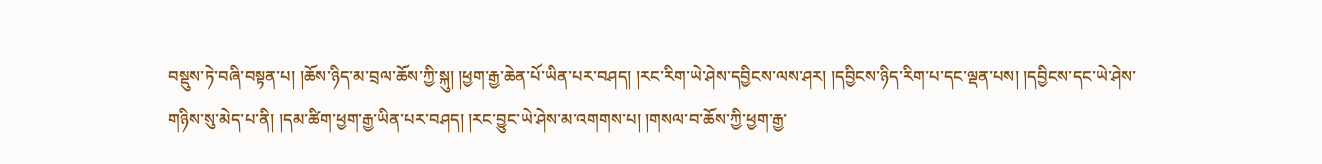བསྡུས་ཏེ་བཞི་བསྟན་པ། །ཆོས་ཉིད་མ་བྲལ་ཆོས་ཀྱི་སྐུ། །ཕྱག་རྒྱ་ཆེན་པོ་ཡིན་པར་བཤད། །རང་རིག་ཡེ་ཤེས་དབྱིངས་ལས་ཤར། །དབྱིངས་ཉིད་རིག་པ་དང་ལྡན་པས། །དབྱིངས་དང་ཡེ་ཤེས་གཉིས་སུ་མེད་པ་ནི། །དམ་ཚིག་ཕྱག་རྒྱ་ཡིན་པར་བཤད། །རང་བྱུང་ཡེ་ཤེས་མ་འགགས་པ། །གསལ་བ་ཆོས་ཀྱི་ཕྱག་རྒྱ་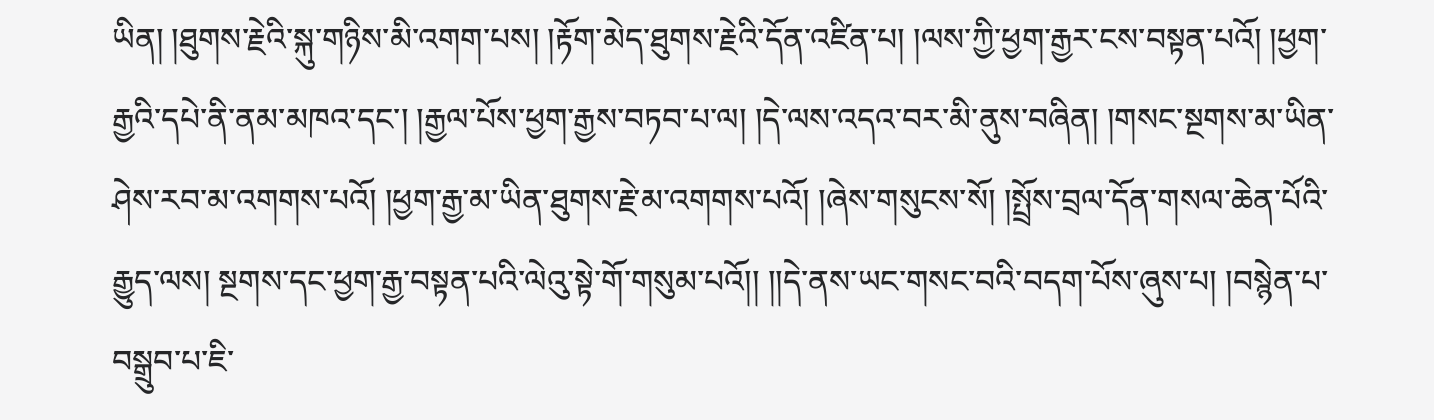ཡིན། །ཐུགས་རྗེའི་སྐུ་གཉིས་མི་འགག་པས། །རྟོག་མེད་ཐུགས་རྗེའི་དོན་འཛིན་པ། །ལས་ཀྱི་ཕྱག་རྒྱར་ངས་བསྟན་པའོ། །ཕྱག་རྒྱའི་དཔེ་ནི་ནམ་མཁའ་དང་། །རྒྱལ་པོས་ཕྱག་རྒྱས་བཏབ་པ་ལ། །དེ་ལས་འདའ་བར་མི་ནུས་བཞིན། །གསང་སྔགས་མ་ཡིན་ཤེས་རབ་མ་འགགས་པའོ། །ཕྱག་རྒྱ་མ་ཡིན་ཐུགས་རྗེ་མ་འགགས་པའོ། །ཞེས་གསུངས་སོ། །སྤྲོས་བྲལ་དོན་གསལ་ཆེན་པོའི་རྒྱུད་ལས། སྔགས་དང་ཕྱག་རྒྱ་བསྟན་པའི་ལེའུ་སྟེ་གོ་གསུམ་པའོ།། །།དེ་ནས་ཡང་གསང་བའི་བདག་པོས་ཞུས་པ། །བསྙེན་པ་བསྒྲུབ་པ་ཇི་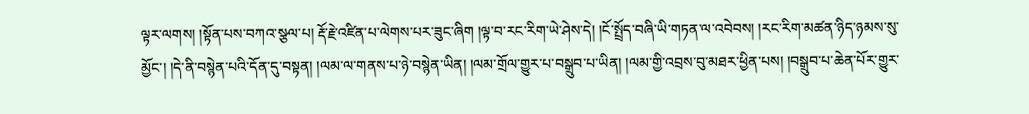ལྟར་ལགས། །སྟོན་པས་བཀའ་སྩལ་པ། རྡོ་རྗེ་འཛིན་པ་ལེགས་པར་ཟུང་ཞིག །ལྟ་བ་རང་རིག་ཡེ་ཤེས་དེ། །ངོ་སྤྲོད་བཞི་ཡི་གཏན་ལ་འབེབས། །རང་རིག་མཚན་ཉིད་ཉམས་སུ་མྱོང་། །དེ་ནི་བསྙེན་པའི་དོན་དུ་བསྟན། །ལམ་ལ་གནས་པ་ཉེ་བསྙེན་ཡིན། །ལམ་གྲོལ་གྱུར་པ་བསྒྲུབ་པ་ཡིན། །ལམ་གྱི་འབྲས་བུ་མཐར་ཕྱིན་པས། །བསྒྲུབ་པ་ཆེན་པོར་གྱུར་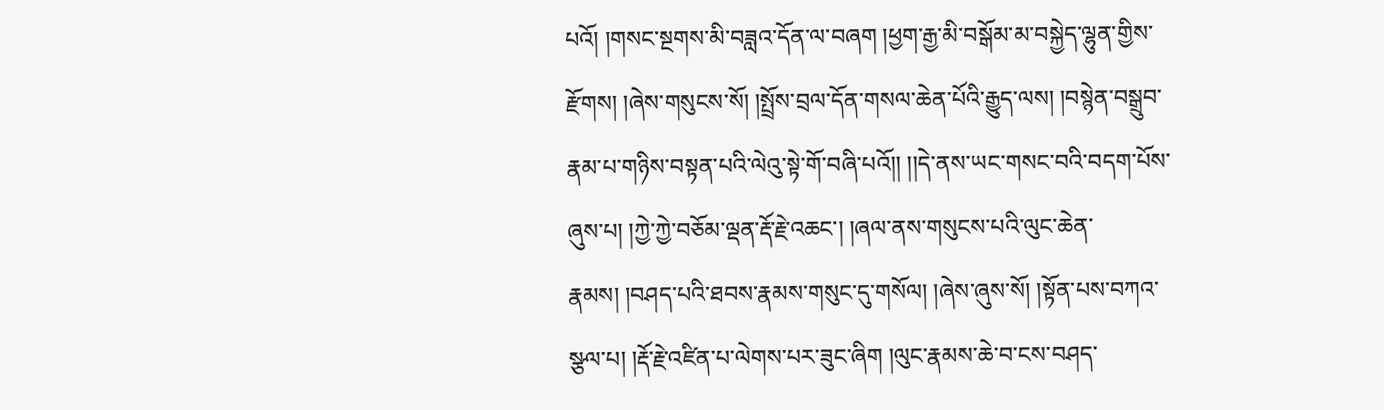པའོ། །གསང་སྔགས་མི་བཟླའ་དོན་ལ་བཞག །ཕྱག་རྒྱ་མི་བསྒོམ་མ་བསྐྱེད་ལྷུན་གྱིས་རྫོགས། །ཞེས་གསུངས་སོ། །སྤྲོས་བྲལ་དོན་གསལ་ཆེན་པོའི་རྒྱུད་ལས། །བསྙེན་བསྒྲུབ་རྣམ་པ་གཉིས་བསྟན་པའི་ལེའུ་སྟེ་གོ་བཞི་པའོ།། །།དེ་ནས་ཡང་གསང་བའི་བདག་པོས་ཞུས་པ། །ཀྱེ་ཀྱེ་བཅོམ་ལྡན་རྡོ་རྗེ་འཆང་། །ཞལ་ནས་གསུངས་པའི་ལུང་ཆེན་རྣམས། །བཤད་པའི་ཐབས་རྣམས་གསུང་དུ་གསོལ། །ཞེས་ཞུས་སོ། །སྟོན་པས་བཀའ་སྩལ་པ། །རྡོ་རྗེ་འཛིན་པ་ལེགས་པར་ཟུང་ཞིག །ལུང་རྣམས་ཆེ་བ་ངས་བཤད་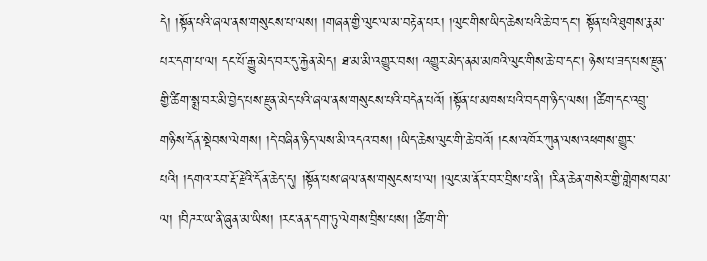དེ། །སྟོན་པའི་ཞལ་ནས་གསུངས་པ་ལས། །གཞན་གྱི་ལུང་ལ་མ་བརྟེན་པར། །ལུང་གིས་ཡིད་ཆེས་པའི་ཆེ་བ་དང་། སྟོན་པའི་ཐུགས་རྣམ་པར་དག་པ་ལ། དང་པོ་རྒྱུ་མེད་བར་དུ་རྐྱེན་མེད། ཐ་མ་མི་འགྱུར་བས། འགྱུར་མེད་ནམ་མཁའི་ལུང་གིས་ཆེ་བ་དང་། ཉེས་པ་ཟད་པས་རྫུན་གྱི་ཚིག་སྨྲ་བར་མི་བྱེད་པས་རྫུན་མེད་པའི་ཞལ་ནས་གསུངས་པའི་བདེན་པའོ། །སྟོན་པ་མཁས་པའི་བདག་ཉིད་ལས། །ཚིག་དང་འབྲུ་གཉིས་དོན་སྡེབས་ལེགས། །དེ་བཞིན་ཉིད་ལས་མི་འདའ་བས། །ཡིད་ཆེས་ལུང་གི་ཆེ་བའོ། །ངས་འཁོར་ཀུན་ལས་འཕགས་གྱུར་པའི། །དགའ་རབ་རྡོ་རྗེའི་དོན་ཆེད་དུ། །སྟོན་པས་ཞལ་ནས་གསུངས་པ་ལ། །ལུང་མ་ནོར་བར་བྲིས་པ་ནི། །རིན་ཆེན་གསེར་གྱི་གླེགས་བམ་ལ། །བིཌར་ཡ་ནི་ཞུན་མ་ཡིས། །རང་ནན་དག་ཏུ་ལེགས་བྲིས་པས། །ཚིག་གི་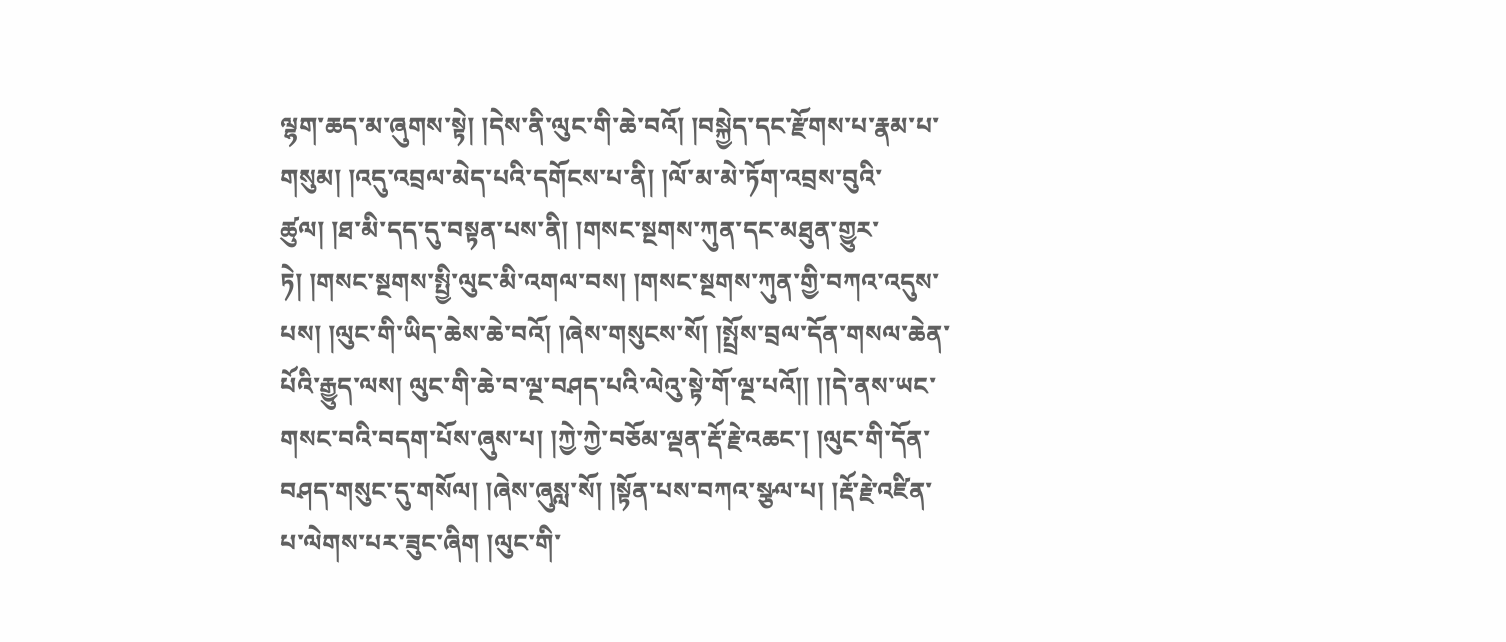ལྷག་ཆད་མ་ཞུགས་སྟེ། །དེས་ནི་ལུང་གི་ཆེ་བའོ། །བསྐྱེད་དང་རྫོགས་པ་རྣམ་པ་གསུམ། །འདུ་འབྲལ་མེད་པའི་དགོངས་པ་ནི། །ལོ་མ་མེ་ཏོག་འབྲས་བུའི་ཚུལ། །ཐ་མི་དད་དུ་བསྟན་པས་ནི། །གསང་སྔགས་ཀུན་དང་མཐུན་གྱུར་ཏེ། །གསང་སྔགས་སྤྱི་ལུང་མི་འགལ་བས། །གསང་སྔགས་ཀུན་གྱི་བཀའ་འདུས་པས། །ལུང་གི་ཡིད་ཆེས་ཆེ་བའོ། །ཞེས་གསུངས་སོ། །སྤྲོས་བྲལ་དོན་གསལ་ཆེན་པོའི་རྒྱུད་ལས། ལུང་གི་ཆེ་བ་ལྔ་བཤད་པའི་ལེའུ་སྟེ་གོ་ལྔ་པའོ།། །།དེ་ནས་ཡང་གསང་བའི་བདག་པོས་ཞུས་པ། །ཀྱེ་ཀྱེ་བཅོམ་ལྡན་རྡོ་རྗེ་འཆང་། །ལུང་གི་དོན་བཤད་གསུང་དུ་གསོལ། །ཞེས་ཞུསླ་སོ། །སྟོན་པས་བཀའ་སྩལ་པ། །རྡོ་རྗེ་འཛིན་པ་ལེགས་པར་ཟུང་ཞིག །ལུང་གི་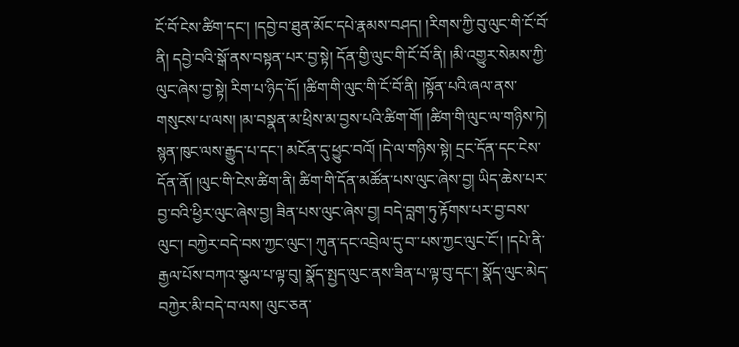ངོ་བོ་ངེས་ཚིག་དང་། །དབྱེ་བ་ཐུན་མོང་དཔེ་རྣམས་བཤད། །རིགས་ཀྱི་བུ་ལུང་གི་ངོ་བོ་ནི། དབྱེ་བའི་སྒོ་ནས་བསྟན་པར་བྱ་སྟེ། དོན་གྱི་ལུང་གི་ངོ་བོ་ནི། །མི་འགྱུར་སེམས་ཀྱི་ལུང་ཞེས་བྱ་སྟེ། རིག་པ་ཉིད་དོ། །ཚིག་གི་ལུང་གི་ངོ་བོ་ནི། །སྟོན་པའི་ཞལ་ནས་གསུངས་པ་ལས། །མ་བསྣན་མ་ཕྲིས་མ་བྱས་པའི་ཚིག་གོ། །ཚིག་གི་ལུང་ལ་གཉིས་ཏེ། སྙན་ཁུང་ལས་རྒྱུད་པ་དང་། མངོན་དུ་ཕྱུང་བའོ། །དེ་ལ་གཉིས་སྟེ། དྲང་དོན་དང་ངེས་དོན་ནོ། །ལུང་གི་ངེས་ཚིག་ནི། ཚིག་གི་དོན་མཚོན་པས་ལུང་ཞེས་བྱ། ཡིད་ཆེས་པར་བྱ་བའི་ཕྱིར་ལུང་ཞེས་བྱ། ཟིན་པས་ལུང་ཞེས་བྱ། བདེ་བླག་ཏུ་རྟོགས་པར་བྱ་བས་ལུང་། བཀྱེར་བདེ་བས་ཀྱང་ལུང་། ཀུན་དང་འབྲེལ་དུ་བ་་པས་ཀྱང་ལུང་ངོ་། །དཔེ་ནི་རྒྱལ་པོས་བཀའ་སྩལ་པ་ལྟ་བུ། སྣོད་སྤྱད་ལུང་ནས་ཟིན་པ་ལྟ་བུ་དང་། སྣོད་ལུང་མེད་བཀྱེར་མི་བདེ་བ་ལས། ལུང་ཅན་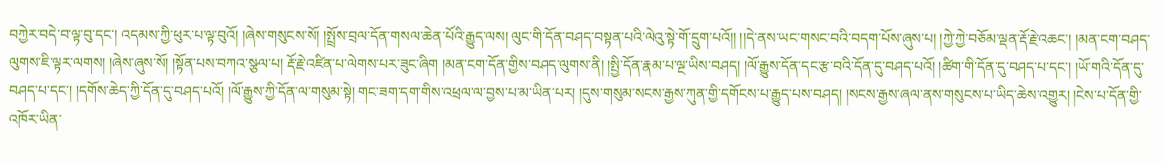བཀྱེར་བདེ་བ་ལྟ་བུ་དང་། འདམས་ཀྱི་ཕུར་པ་ལྟ་བུའོ། །ཞེས་གསུངས་སོ། །སྤྲོས་བྲལ་དོན་གསལ་ཆེན་པོའི་རྒྱུད་ལས། ལུང་གི་དོན་བཤད་བསྟན་པའི་ལེའུ་སྟེ་གོ་དྲུག་པའོ།། །།དེ་ནས་ཡང་གསང་བའི་བདག་པོས་ཞུས་པ། །ཀྱེ་ཀྱེ་བཅོམ་ལྡན་རྡོ་རྗེ་འཆང་། །མན་ངག་བཤད་ལུགས་ཇི་ལྟར་ལགས། །ཞེས་ཞུས་སོ། །སྟོན་པས་བཀའ་སྩལ་པ། རྡོ་རྗེ་འཛིན་པ་ལེགས་པར་ཟུང་ཞིག །མན་ངག་དོན་གྱིས་བཤད་ལུགས་ནི། །སྤྱི་དོན་རྣམ་པ་ལྔ་ཡིས་བཤད། །ལོ་རྒྱུས་དོན་དང་རྩ་བའི་དོན་དུ་བཤད་པའོ། །ཚིག་གི་དོན་དུ་བཤད་པ་དང་། །ཡོ་གའི་དོན་དུ་བཤད་པ་དང་། །དགོས་ཆེད་ཀྱི་དོན་དུ་བཤད་པའོ། །ལོ་རྒྱུས་ཀྱི་དོན་ལ་གསུམ་སྟེ། གང་ཟག་དག་གིས་འཕྲལ་ལ་བྱས་པ་མ་ཡིན་པར། །དུས་གསུམ་སངས་རྒྱས་ཀུན་གྱི་དགོངས་པ་རྒྱུད་པས་བཤད། །སངས་རྒྱས་ཞལ་ནས་གསུངས་པ་ཡིད་ཆེས་འགྱུར། །ངེས་པ་དོན་གྱི་འཁོར་ཡིན་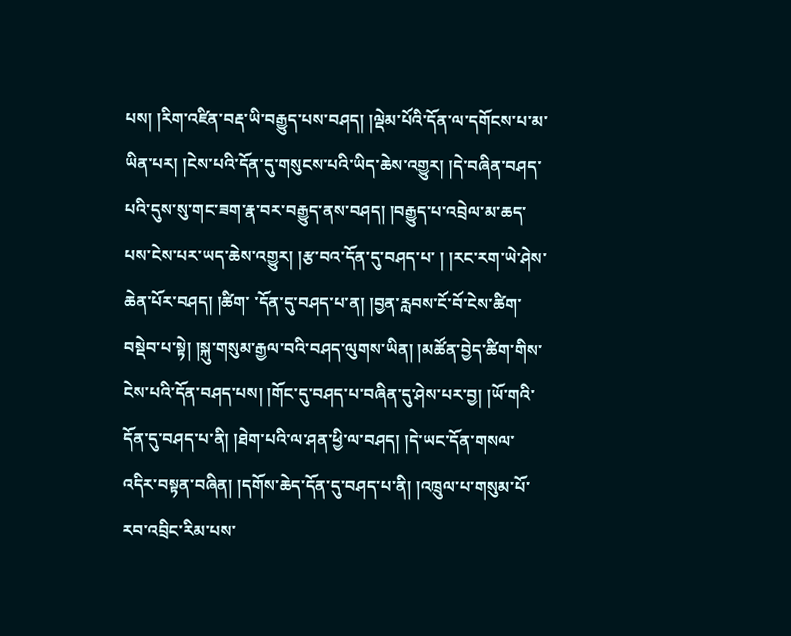པས། །རིག་འཛིན་བརྡ་ཡི་བརྒྱུད་པས་བཤད། །ལྡེམ་པོའི་དོན་ལ་དགོངས་པ་མ་ཡིན་པར། །ངེས་པའི་དོན་དུ་གསུངས་པའི་ཡིད་ཆེས་འགྱུར། །དེ་བཞིན་བཤད་པའི་དུས་སུ་གང་ཟག་རྣ་བར་བརྒྱུད་ནས་བཤད། །བརྒྱུད་པ་འབྲེལ་མ་ཆད་པས་ངེས་པར་ཡད་ཆེས་འགྱུར། །རྩ་བའ་དོན་དུ་བཤད་པ་ ། །རང་རག་ཡེ་ཤེས་ཆེན་པོར་བཤད། །ཚིག་ ་དོན་དུ་བཤད་པ་ན། །བྱན་རླབས་ངོ་བོ་ངེས་ཚིག་བསྡེབ་པ་སྟེ། །སྐུ་གསུམ་རྒྱལ་བའི་བཤད་ལུགས་ཡིན། །མཚོན་བྱེད་ཚིག་གིས་ངེས་པའི་དོན་བཤད་པས། །གོང་དུ་བཤད་པ་བཞིན་དུ་ཤེས་པར་བྱ། །ཡོ་གའི་དོན་དུ་བཤད་པ་ནི། །ཐེག་པའི་ལ་ཤན་ཕྱི་ལ་བཤད། །དེ་ཡང་དོན་གསལ་འདིར་བསྟན་བཞིན། །དགོས་ཆེད་དོན་དུ་བཤད་པ་ནི། །འཁྲུལ་པ་གསུམ་པོ་རབ་འབྲིང་རིམ་པས་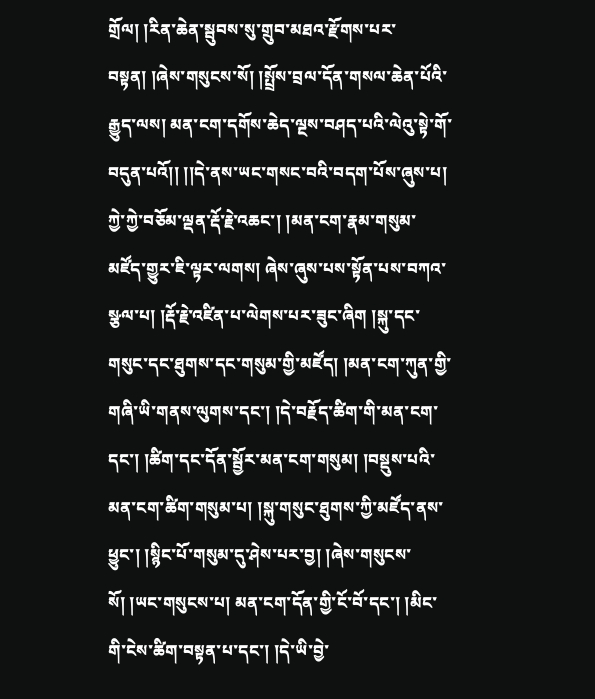གྲོལ། །རིན་ཆེན་སྦུབས་སུ་གྲུབ་མཐའ་རྫོགས་པར་བསྟན། །ཞེས་གསུངས་སོ། །སྤྲོས་བྲལ་དོན་གསལ་ཆེན་པོའི་རྒྱུད་ལས། མན་ངག་དགོས་ཆེད་ལྔས་བཤད་པའི་ལེའུ་སྟེ་གོ་བདུན་པའོ།། །།དེ་ནས་ཡང་གསང་བའི་བདག་པོས་ཞུས་པ། ཀྱེ་ཀྱེ་བཅོམ་ལྡན་རྡོ་རྗེ་འཆང་། །མན་ངག་རྣམ་གསུམ་མཛོད་གྱུར་ཇི་ལྟར་ལགས། ཞེས་ཞུས་པས་སྟོན་པས་བཀའ་སྩལ་པ། །རྡོ་རྗེ་འཛིན་པ་ལེགས་པར་ཟུང་ཞིག །སྐུ་དང་གསུང་དང་ཐུགས་དང་གསུམ་གྱི་མཛོད། །མན་ངག་ཀུན་གྱི་གཞི་ཡི་གནས་ལུགས་དང་། །དེ་བརྗོད་ཚིག་གི་མན་ངག་དང་། །ཚིག་དང་དོན་སྦྱོར་མན་ངག་གསུམ། །བསྡུས་པའི་མན་ངག་ཚིག་གསུམ་པ། །སྐུ་གསུང་ཐུགས་ཀྱི་མཛོད་ནས་ཕྱུང་། །སྙིང་པོ་གསུམ་དུ་ཤེས་པར་བྱ། །ཞེས་གསུངས་སོ། །ཡང་གསུངས་པ། མན་ངག་དོན་གྱི་ངོ་བོ་དང་། །མིང་གི་ངེས་ཚིག་བསྟན་པ་དང་། །དེ་ཡི་བྱེ་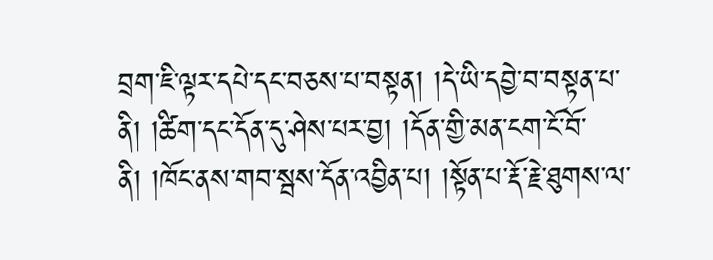བྲག་ཇི་ལྟར་དཔེ་དང་བཅས་པ་བསྟན། །དེ་ཡི་དབྱེ་བ་བསྟན་པ་ནི། །ཚིག་དང་དོན་དུ་ཤེས་པར་བྱ། །དོན་གྱི་མན་ངག་ངོ་བོ་ནི། །ཁོང་ནས་གབ་སྦས་དོན་འབྱིན་པ། །སྟོན་པ་རྡོ་རྗེ་ཐུགས་ལ་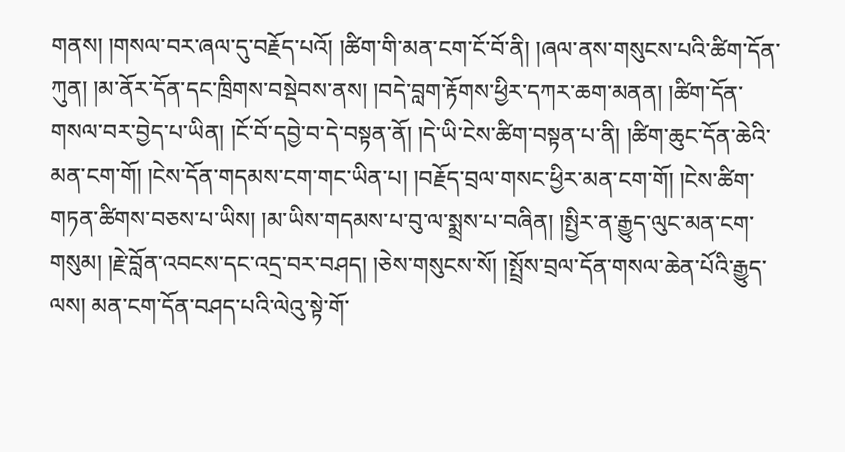གནས། །གསལ་བར་ཞལ་དུ་བརྗོད་པའོ། །ཚིག་གི་མན་ངག་ངོ་བོ་ནི། །ཞལ་ནས་གསུངས་པའི་ཚིག་དོན་ཀུན། །མ་ནོར་དོན་དང་ཁྲིགས་བསྡེབས་ནས། །བདེ་བླག་རྟོགས་ཕྱིར་དཀར་ཆག་མནན། །ཚིག་དོན་གསལ་བར་བྱེད་པ་ཡིན། །ངོ་བོ་དབྱེ་བ་དེ་བསྟན་ནོ། །དེ་ཡི་ངེས་ཚིག་བསྟན་པ་ནི། །ཚིག་ཆུང་དོན་ཆེའི་མན་ངག་གོ། །ངེས་དོན་གདམས་ངག་གང་ཡིན་པ། །བརྗོད་བྲལ་གསང་ཕྱིར་མན་ངག་གོ། །ངེས་ཚིག་གཏན་ཚིགས་བཅས་པ་ཡིས། །མ་ཡིས་གདམས་པ་བུ་ལ་སྨྲས་པ་བཞིན། །སྤྱིར་ན་རྒྱུད་ལུང་མན་ངག་གསུམ། །རྗེ་བློན་འབངས་དང་འདྲ་བར་བཤད། །ཅེས་གསུངས་སོ། །སྤྲོས་བྲལ་དོན་གསལ་ཆེན་པོའི་རྒྱུད་ལས། མན་ངག་དོན་བཤད་པའི་ལེའུ་སྟེ་གོ་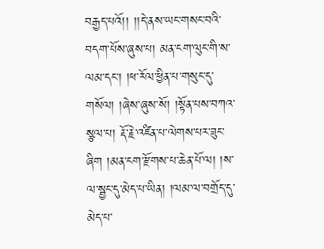བརྒྱད་པའོ།། །།དེ་ནས་ཡང་གསང་བའི་བདག་པོས་ཞུས་པ། མན་ངག་ལུང་གི་ས་ལམ་དང་། །ཕ་རོལ་ཕྱིན་པ་གསུང་དུ་གསོལ། །ཞེས་ཞུས་སོ། །སྟོན་པས་བཀའ་སྩལ་པ། རྡོ་རྗེ་འཛིན་པ་ལེགས་པར་ཟུང་ཞིག །མན་ངག་རྫོགས་པ་ཆེན་པོ་ལ། །ས་ལ་སྦྱང་དུ་མེད་པ་ཡིན། །ལམ་ལ་བགྲོད་དུ་མེད་པ་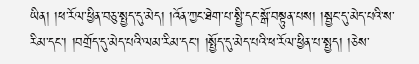ཡིན། །ཕ་རོལ་ཕྱིན་བཅུ་སྤྱད་དུ་མེད། །འོན་ཀྱང་ཐེག་པ་སྤྱི་དང་སྒོ་བསྟུན་པས། །སྦྱང་དུ་མེད་པའི་ས་རིམ་དང་། །བགྲོད་དུ་མེད་པའི་ལམ་རིམ་དང་། །སྤྱོད་དུ་མེད་པའི་ཕ་རོལ་ཕྱིན་པ་སྤྱད། །ཅེས་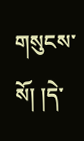གསུངས་སོ། །དེ་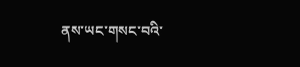ནས་ཡང་གསང་བའི་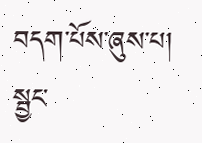བདག་པོས་ཞུས་པ། སྦྱང་